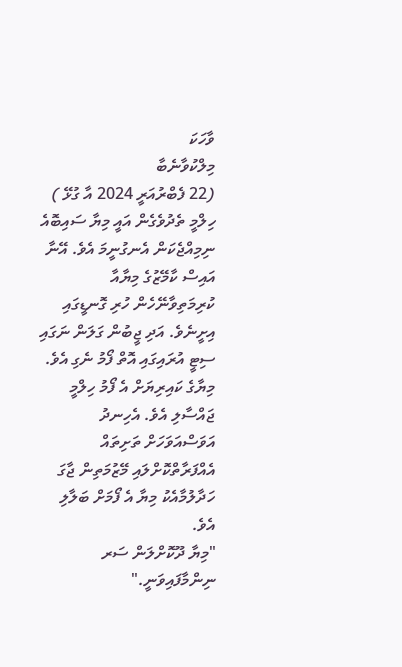ވާހަކަ
މިލްކުވާނެބާ
(22 ފެބްރުއަރީ 2024 އާ ގުޅޭ )
ހިލްމީ ތެދުވެގެން އައީ މިޔާ ސައިބޮއެ ނިމިއްޖެކަން އެނގުނީމަ އެވެ. އޭނާ އައިސް ކާމޭޒުގެ މިޔާއާ ކުރިމަތިވާނޭހެން ހުރި ގޮނޑީގައި އިށީނެވެ. އަދި ޖީބުން ގަލަން ނަގައި ސިޓީ އުރައިގައި އޮތް ފޯމު ނެގި އެވެ. މިޔާގެ ކައިރިޔަށް އެ ފޯމު ހިލްމީ ޖައްސާލި އެވެ. އެހިނދު އަވަސްއަވަހަށް ތަށިތައް އެއްފަރާތްކޮށްލައި މޭޒުމަތިން ޖާގަ ހަދާލުމާއެކު މިޔާ އެ ފޯމަށް ބަލާލި އެވެ.
"މިޔާ ދޫކޮށްލަން ސަރ ނިންމާފައިވަނީ."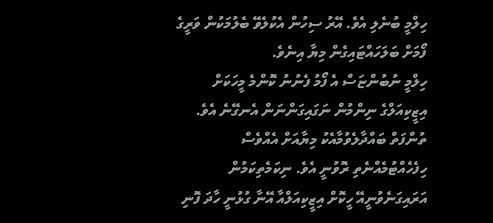ހިލްމީ ބުނެލި އެވެ. އޭރު ސިހުން އެކުލެވޭ ބެލުމަކުން ވަރީގެ ފޯމަށް ބަލަހައްޓައިގެން މިޔާ އިނެވެ.
ހިލްމީ ނުބުންޏަސް އެ ފޯމު ފެނުނު ކޮންމެ މީހަކަށް އިޒީކިއަލްގެ ނިންމުން ނަގައިގަންނަން އެނގޭނެ އެވެ. ތުންފަތް ބައްދާލެވުމާއެކު މިޔާއަށް އެއްވެސް ހިފެހެއްޓުމެއްނެތި ރޮވުނީ އެވެ. ނިކަމެތިކަމުން އަރައިގަނެވުނީއޭ ހީކޮށް އިޒީކިއަލްއާ އޭނާ ގުޅުނީ ހާދަ ފޮނި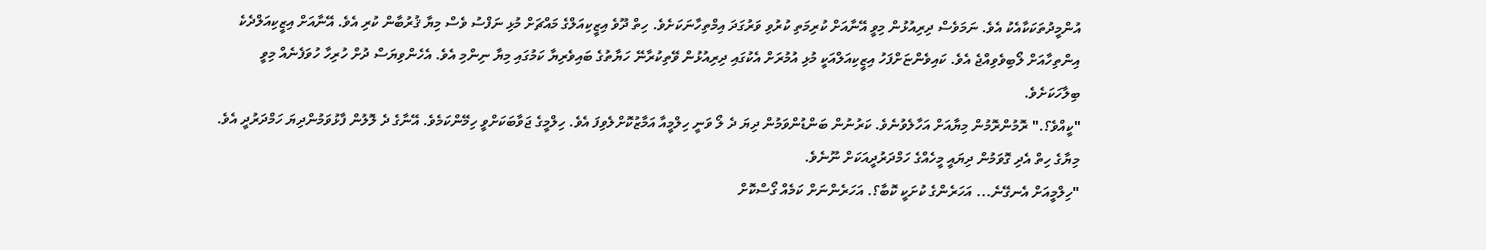އުންމީދުތަކަކާއެކު އެވެ. ނަމަވެސް ދިރިއުޅުން މިވީ އޭނާއަށް ކުރިމަތި ކުރުވި ވަރުގަދަ އިމްތިހާނަކަށެވެ. ހިތް ދޫވެ އިޒީކިއަލްގެ މައްޗަށް މުޅި ނަފްސު ވެސް މިޔާ ޤުރުބާން ކުރި އެވެ. އޭނާއަށް އިޒީކިއަލްދެކެ އިންތިހާއަށް ލޯބިވެވިއްޖެ އެވެ. ކައިވެންޏަށްފަހު އިޒީކިއަލްއަކީ މުޅި އުމުރަށް އެކުގައި ދިރިއުޅުން ވޭތިކުރާނޭ ހަޔާތުގެ ބައިވެރިޔާ ކަމުގައި މިޔާ ނިންމި އެވެ. އެހެންވިޔަސް ދުށް ހުރިހާ ހުވަފެނެއް މިވީ ބިލާހަކަށެވެ.
"ކީއްވެ؟." ރޮމުންރޮމުން މިޔާއަށް އަހާލެވުނެވެ. ކަރުނުން ބަންޑުންވަމުން ދިޔަ ދެ ލޯ ވަނީ ހިލްމީއާ އަމާޒުކޮށްލެވިފަ އެވެ. ހިލްމީގެ ޖަވާބަކަށްވީ ހިމޭންކަމެވެ. އޭނާގެ ދެ ލޮލުން ފާޅުވަމުންދިޔަ ހަމްދަރުދީ އެވެ. މިޔާގެ ހިތް އެދި ގޮވަމުން ދިޔައީ މީހެއްގެ ހަމްދަރުދީއަކަށް ނޫނެވެ.
"ހިލްމީއަށް އެނގޭނެ... އަހަރެންގެ ކުށަކީ ކޮބާ؟. އަހަރެންނަށް ކަމެއް ގޯސްކޮށް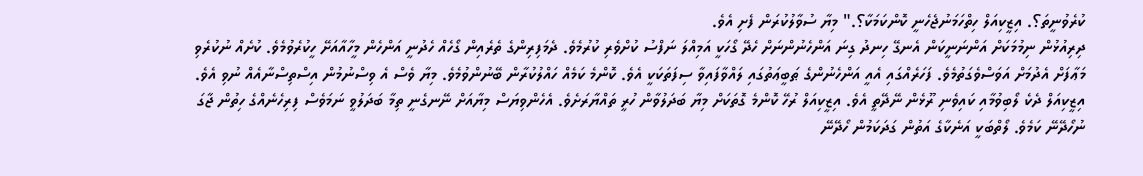ކުރެވުނީތަ؟. އިޒީކިއަލް ހިތްހަމަނުޖެހެނީ ކޮންކަމަކާ؟." މިޔާ ސުވާލުކުރަން ފެށި އެވެ.
ދިރިއުޅުން ނިމުމަކަށް އަންނަނީކަން އެނގޭ ހިނދު ގިނަ އަންހެނުންނަށް ހެދޭ ގޯހަކީ އަމިއްލަ ނަފްސު ކުށްވެރި ކުރުމެވެ. ދެމަފިރިންގެ ތެރެއިން ގޯހެއް ހެދުނީ އަންހެން މީހާއާއަށޭ ހީކުރެވުމެވެ. ކުށެއް ނުކުރެވި މަޢާފަށް އެދުމަށް އަވަސްވެގަތުމެވެ. ފަހަރެއްގައި އެއީ އަންހެނުންގެ ޠަބީޢަތުގައި ލައްވާފައިވާ ސިފަތަކަކީ އެވެ. ކޮންމެ ކަމެއް ހައްލުކުރާން ބޭނުންވުމެވެ. މިޔާ ވެސް އެ ވިސްނުމުން އިސްތިސްނާއެއް ނުވި އެވެ. އިޒީކިއަލް ދެކެ ލޯބިވުމާއި ކައިވެނި ރޫޅެން ނޭދޭތީ އެވެ. އިޒީކިއަލް ރުހޭ ކޮންމެ ގޮތަކަށް މިޔާ ބަދަލުވާން ހުރީ ތައްޔާރަށެވެ. އެހެންވިޔަސް މިޔާއަށް ނޭނގެނީ ތިމާ ބަދަލުވީ ނަމަވެސް ފިރިހެނެއްގެ ހިތުން ޖާގަ ނުހޯދޭނޭ ކަމެވެ. ލޯތްބަކީ އަނެކާގެ އަތުން ގަދަކަމުން ހޯދޭނޭ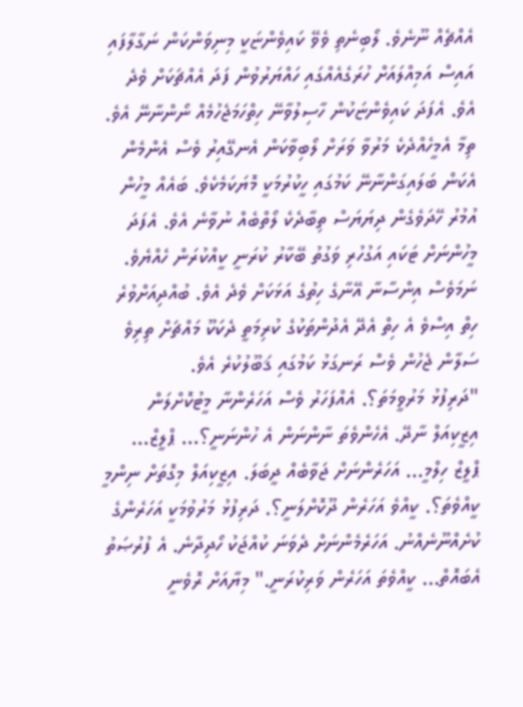އެއްޗެއް ނޫނެވެ. ލޯބިނެތި ވެވޭ ކައިވެންޏަކީ މިނިވަންކަން ނަގާލާފައި އައިސް އަމިއްލައަށް ހުރަގެއެއްގައި ހައްޔަރުވުން ފަދަ އެއްޗަކަށް ވެދެ އެވެ. އެފަދަ ކައިވެންޏަކުން ހާސިލުވާނޭ ހިތްހަމަޖެހުމެއް ނޯންނާނޭ އެވެ. ތިމާ އެމީހެއްދެކެ މަރުވާ ވަރަށް ލޯބިވާކަން އެނގޭއިރު ވެސް އެންމެން އެކަން ބަލައިގަންނާނޭ ކަމުގައި ހީކުރުމަކީ މޮޔަކަމެކެވެ. ބައެއް މީހުން އުމުރު ހޭދަވެގެން ދިޔަޔަސް ތިބާދެކެ ލޯތްބެއް ނުވާނެ އެވެ. އެފަދަ މީހުންނަށް ޓަކައި އަގުހުރި ވަގުތު ބޭކާރު ކުރަނީ ކީއްކުރަން ހެއްޔެވެ. ނަމަވެސް އިންސާނާ އޭނާގެ ހިތުގެ އަޅަކަށް ވެދެ އެވެ. ބުއްދިއަށްވުރެ ހިތް އިސްވެ އެ ހިތް އެދޭ އެދުންތަކުގެ ކުރިމަތީ ދެކަކޫ މައްޗަށް ތިރިވެ ސަލާން ޖެހުން ވެސް ރަނގަޅު ކަމުގައި ޤަބޫލުކުރެ އެވެ.
"ދަރިފުޅު މަރުވީމަތަ؟. އެއްފަހަރު ވެސް އަހަރެންނާ މީޓުކޮށްލަން އިޒީކިއަލް ނާދޭ. އެހެންވެތަ ނާންނަން އެ ހުންނަނީ؟... ޕްލީޒް... ޕްލީޒް ހިލްމީ... އަހަރެންނަށް ޖަވާބެއް ދީބަލަ. އިޒީކިއަލް މިގޮތަށް ނިންމީ ކީއްވެތަ؟. ކީއްވެ އަހަރެން ދޫކޮށްލަނީ؟. ދަރިފުޅު މަރުވުމަކީ އަހަރެންގެ ކުށެއްނޫނެއްނު. އަހަރެމެންނަށް ދެވަނަ ކުއްޖަކު ހޯދިދާނެ. އެ ފުރުޞަތު އެބައޮތް... ކީއްވެތަ އަހަރެން ވަރިކުރަނީ." މިޔާއަށް ރޮވެނީ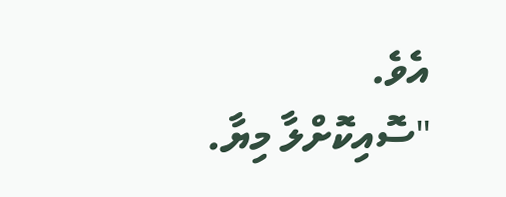އެވެ.
"ސޮއިކޮށްލާ މިޔާ.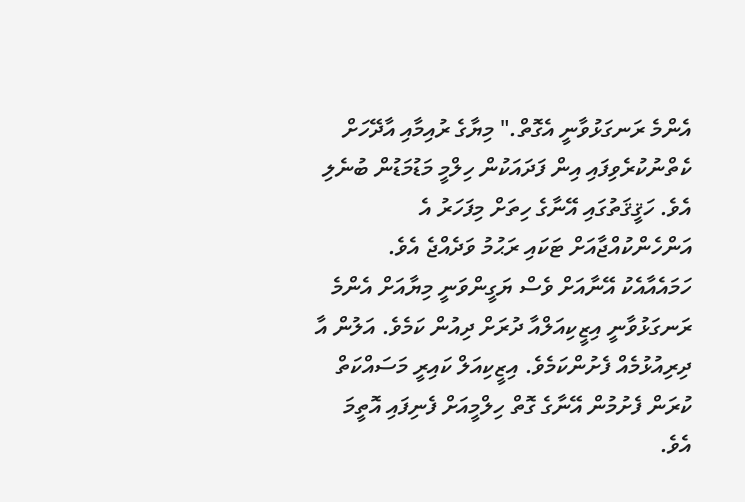އެންމެ ރަނގަޅުވާނީ އެގޮތް." މިޔާގެ ރުއިމާއި އާދޭހަށް ކެތްނުކުރެވިފައި އިން ފަދައަކުން ހިލްމީ މަޑުމަޑުން ބުނެލި އެވެ. ހަޤީޤަތުގައި އޭނާގެ ހިތަށް މިފަހަރު އެ އަންހެންކުއްޖާއަށް ޓަކައި ރަޙުމު ވަދެއްޖެ އެވެ. ހަމައެއާއެކު އޭނާއަށް ވެސް ޔަގީންވަނީ މިޔާއަށް އެންމެ ރަނގަޅުވާނީ އިޒީކިއަލްއާ ދުރަށް ދިއުން ކަމެވެ. އަލުން އާ ދިރިއުޅުމެއް ފެށުންކަމެވެ. އިޒީކިއަލް ކައިރީ މަސައްކަތް ކުރަން ފެށުމުން އޭނާގެ ގޮތް ހިލްމީއަށް ފެނިފައި އޮތީމަ އެވެ.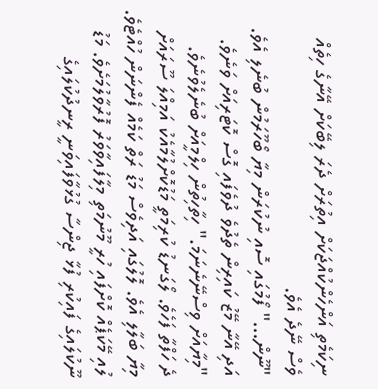ނިކަމެތި އަންހެންކުއްޖަކަށް އިތުރަށް ދެރަ ލިބޭކަށް އޭނާގެ ހިތެއް ވެސް ނޭދެ އެވެ.
"ނޫން..." ފޯމުގައި ސޮއި ނުކުރަން މިޔާ ބޯހޫރަމުން ބުނެލި އެވެ. އަދި އޭނާ މޭޒު ކައިރިން ތެދުވެ ދުވެފައި ގޮސް ކޮޓަރިއަށް ވަނެވެ.
"މިޔާއަށް ވިސްނޭނެނަމަ." ހިތާހިތުން ހިލްމީއަށް ބުނެލެވުނެވެ.
ދެ ހަފްތާ ފަހެވެ. ލޯގަނޑު ކުރިމަތީ މަޑުކޮށްލުމާއެކު އަމިއްލަ ސޫރައަށް މިޔާ ބަލާލި އެވެ. ލޮލުގައި އަދިވެސް މަޑު ރަތް ކަމެއް ފެންނަން ހުއްޓެވެ. ލުއި މޭކަޕެއް ކޮށްފައި ހުރީ މޫނުމަތި މިލާފައިވާވަރު ފޮރުވާލުމަށެވެ. މަޑު ނޫކުލައިގެ ފައިކުރި ފުޅާ ޖިންސާ ގުޅުވާފައިވަނީ ރީނދުކުލައިގެ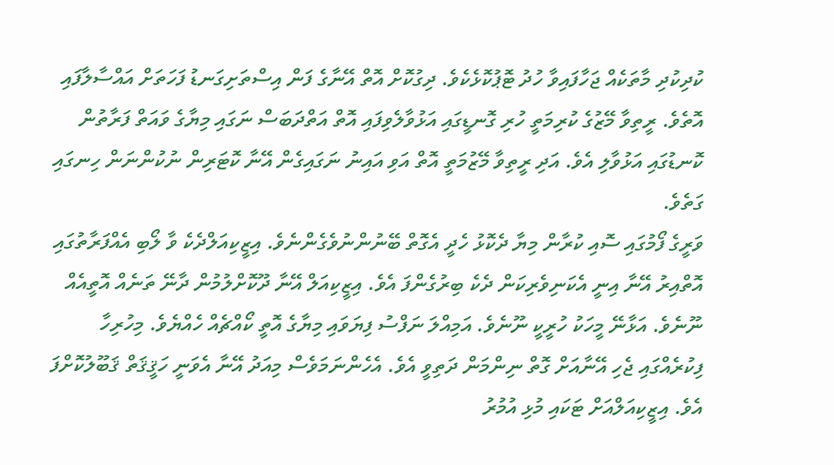ކުދިކުދި މާތަކެއް ޖަހާފައިވާ ހުދު ޓޮޕުކޮޅެކެވެ. ދިގުކޮށް އޮތް އޭނާގެ ފަން އިސްތަށިގަނޑު ފަހަތަށް އައްސާލާފައި އޮތެވެ. ރީތިވާ މޭޒުގެ ކުރިމަތީ ހުރި ގޮނޑީގައި އަޅުވާލެވިފައި އޮތް އަތްދަބަސް ނަގައި މިޔާގެ ވައަތް ފަރާތުން ކޮނޑުގައި އަޅުވާލި އެވެ. އަދި ރީތިވާ މޭޒުމަތީ އޮތް އަވި އައިނު ނަގައިގެން އޭނާ ކޮޓަރިން ނުކުންނަން ހިނގައި ގަތެވެ.
ވަރީގެ ފޯމުގައި ސޮއި ކުރާން މިޔާ ދެކޮޅު ހެދީ އެގޮތް ބޭނުންނުވެގެންނެވެ. އިޒީކިއަލްދެކެ ވާ ލޯބި އެއްފަރާތުގައި އޮތްއިރު އޭނާ އިނީ އެކަނިވެރިކަން ދެކެ ބިރުގެންފަ އެވެ. އިޒީކިއަލް އޭނާ ދޫކޮށްލުމުން ދާނޭ ތަނެއް އޮތީއެއް ނޫނެވެ. އަޅާނޭ މީހަކު ހުރީކީ ނޫނެވެ. އަމިއްލަ ނަފްސު ފިޔަވައި މިޔާގެ އޮތީ ކޯއްޗެއް ހެއްޔެވެ. މިހުރިހާ ފިކުރެއްގައި ޖެހި އޭނާއަށް ގޮތް ނިންމަން ދަތިވީ އެވެ. އެހެންނަމަވެސް މިއަދު އޭނާ އެވަނީ ހަޤީޤަތް ޤަބޫލުކޮށްފަ އެވެ. އިޒީކިއަލްއަށް ޓަކައި މުޅި އުމުރު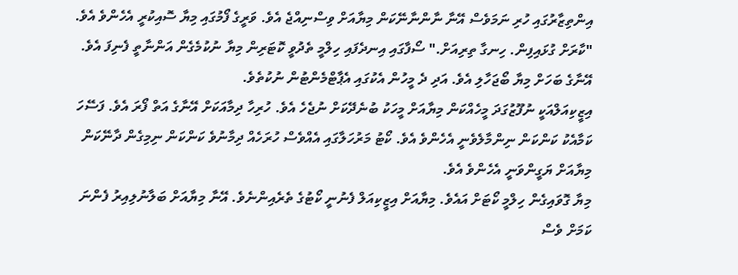އިންތިޒާރުގައި ހުރި ނަމަވެސް އޭނާ ނާންނާނޭކަން މިޔާއަށް ވިސްނިއްޖެ އެވެ. ވަރީގެ ފޯމުގައި މިޔާ ސޮއިކުރީ އެހެންވެ އެވެ.
"ކާރަށް ގުޅައިފިން. ހިނގާ ތިރިއަށް." ސޯފާގައި އިނދެފައި ހިލްމީ ތެދުވީ ކޮޓަރިން މިޔާ ނުކުމެގެން އަންނާތީ ފެނިފަ އެވެ. އޭނާގެ ބަހަށް މިޔާ ބޯޖަހާލި އެވެ. އަދި ދެ މީހުން އެކުގައި އެޕާޓްމެންޓުން ނުކުތެވެ.
އިޒީކިއަލްއަކީ ނުފޫޒުގަދަ މީހެއްކަން މިޔާއަށް މީހަކު ބުނެދޭކަށް ނުޖެހެ އެވެ. ހުރިހާ ދިމާއަކަށް އޭނާގެ އަތް ފޯރަ އެވެ. ފަސޭހަ ކަމާއެކު ކަންކަން ނިންމާލެވެނީ އެހެންވެ އެވެ. ކޯޓު މަރުހަލާގައި އެއްވެސް ހުރަހެއް ދިމާނުވެ ކަންކަން ނިމިގެން ދާނޭކަން މިޔާއަށް ޔަގީންވަނީ އެހެންވެ އެވެ.
މިޔާ ގޮވައިގެން ހިލްމީ ކޯޓަށް އައެވެ. މިޔާއަށް އިޒީކިއަލް ފެނުނީ ކޯޓުގެ ތެރެއިންނެވެ. އޭނާ މިޔާއަށް ބަލާނުލިއިރު ފެންނަ ކަމަށް ވެސް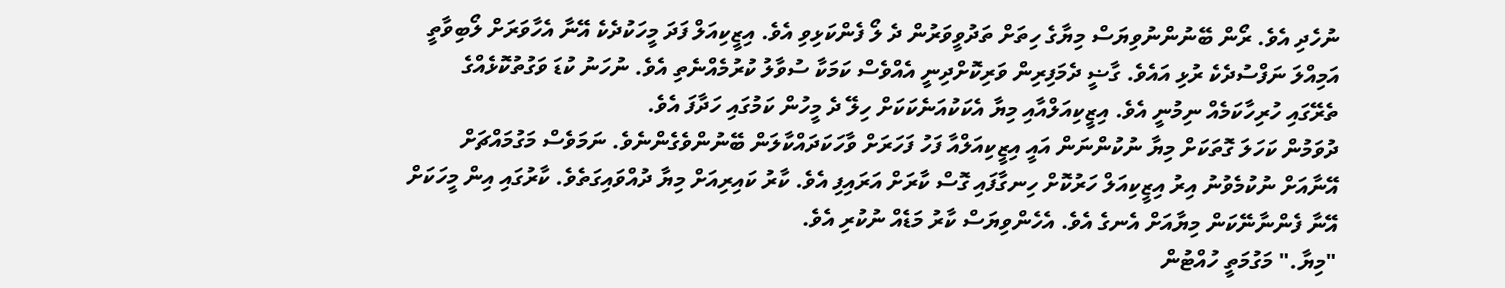ނުހެދި އެވެ. ރޯން ބޭނުންނުވިޔަސް މިޔާގެ ހިތަށް ތަދުވީވަރުން ދެ ލޯ ފެންކަޅިވި އެވެ. އިޒީކިއަލް ފަދަ މީހަކުދެކެ އޭނާ އެހާވަރަށް ލޯބިވާތީ އަމިއްލަ ނަފްސުދެކެ ރުޅި އައެވެ. ގާޟީ ދެމަފިރިން ވަރިކޮށްދިނީ އެއްވެސް ކަމަކާ ސުވާލު ކުރުމެއްނެތި އެވެ. ނުހަނު ކުޑަ ވަގުތުކޮޅެއްގެ ތެރޭގައި ހުރިހާކަމެއް ނިމުނީ އެވެ. އިޒީކިއަލްއާއި މިޔާ އެކަކުއަނެކަކަށް ހިލޭ ދެ މީހުން ކަމުގައި ހަދާފަ އެވެ.
ދުވަމުން ކަހަލަ ގޮތަކަށް މިޔާ ނުކުންނަން އައީ އިޒީކިއަލްއާ ފަހު ފަހަރަށް ވާހަކަދައްކާލަން ބޭނުންވެގެންނެވެ. ނަމަވެސް މަގުމައްޗަށް އޭނާއަށް ނުކުމެވުނު އިރު އިޒީކިއަލް ހަރުކޮށް ހިނގާފައި ގޮސް ކާރަށް އަރައިފި އެވެ. ކާރު ކައިރިއަށް މިޔާ ދުއްވައިގަތެވެ. ކާރުގައި އިން މީހަކަށް އޭނާ ފެންނާނޭކަން މިޔާއަށް އެނގެ އެވެ. އެހެންވިޔަސް ކާރު މަޑެއް ނުކުރި އެވެ.
"މިޔާ." މަގުމަތީ ހުއްޓުން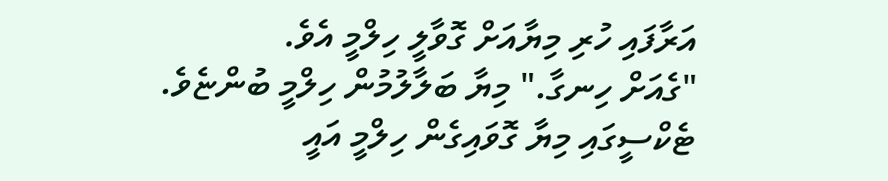އަރާފައި ހުރި މިޔާއަށް ގޮވާލީ ހިލްމީ އެވެ.
"ގެއަށް ހިނގާ." މިޔާ ބަލާލުމުން ހިލްމީ ބުންޏެވެ.
ޓެކްސީގައި މިޔާ ގޮވައިގެން ހިލްމީ އައީ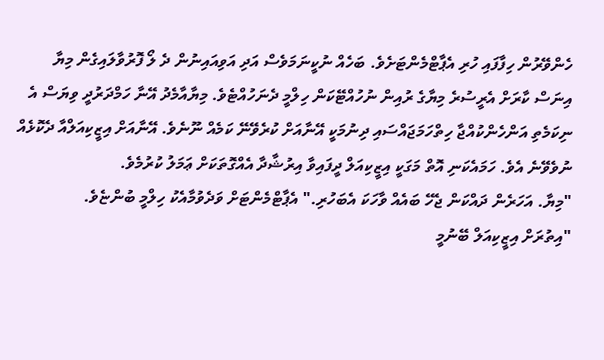ހެންވޭރުން ހިފާފައި ހުރި އެޕާޓްމެންޓަށެވެ. ބަހެއް ނުކީނަމަވެސް އަދި އަވިއައިނުން ދެ ލޯ ފޮރުވާލައިގެން މިޔާ އިނަސް ކާރަށް އެރީސުރެ މިޔާގެ ރުއިން ނުހުއްޓޭކަން ހިލްމީ ދެނަހުއްޓެވެ. މިޔާއާމެދު އޭނާ ހަމްދަރުދީ ވިޔަސް އެ ނިކަމެތި އަންހެންކުއްޖާ ހިތްހަމަޖައްސައި ދިނުމަކީ އޭނާއަށް ކުރެވޭނޭ ކަމެއް ނޫނެވެ. އޭނާއަށް އިޒީކިއަލްއާ ދެކޮޅެއް ނުވެވޭނެ އެވެ. ހަމައެކަނި އޮތް މަގަކީ އިޒީކިއަލް ދީފައިވާ އިރުޝާދާ އެއްގޮތަކަށް ޢަމަލު ކުރުމެވެ.
"މިޔާ. އަހަރެން ދައްކަން ޖެހޭ ބައެއް ވާހަކަ އެބަހުރި." އެޕާޓްމެންޓަށް ވަދެވުމާއެކު ހިލްމީ ބުންޏެވެ.
"އިތުރަށް އިޒީކިއަލް ބޭނުމީ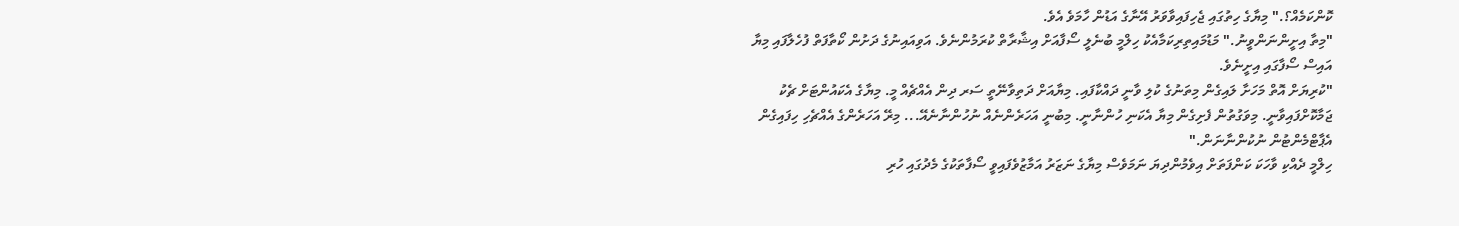ކޮންކަމެއް؟." މިޔާގެ ހިތުގައި ޖެހިފައިވާވަރު އޭނާގެ އަޑުން ހާމަވެ އެވެ.
"މިތާ އިށީންނަންވީނު." މަޑުމައިތިރިކަމާއެކު ހިލްމީ ބުނެލީ ސޯފާއަށް އިޝާރާތް ކުރަމުންނެވެ. އަވިއައިނުގެ ދަށުން ކޯތާފަތް ފުހެލާފައި މިޔާ އައިސް ސޯފާގައި އިށީނެވެ.
"ކުރިޔަށް އޮތް މަހަށާ ލައިގެން މިތަނުގެ ކުލި ވާނީ ދައްކާފައި. މިޔާއަށް ދަތިވާނޭތީ ސަރ ދިން އެއްޗެއް މީ. މިޔާގެ އެކައުންޓަށް ޗެކު ޖަމާކޮށްފައިވާނީ. މިވަގުތުން ފެށިގެން މިޔާ އެކަނި ހުންނާނީ. މިބުނީ އަހަރެންނެއް ނުހުންނާނެއޭ... މިރޭ އަހަރެންގެ އެއްޗެހި ހިފައިގެން އެޕާޓްމެންޓުން ނުކުންނާނަން."
ހިލްމީ ދެއްކި ވާހަކަ ކަންފަތަށް އިވެމުންދިޔަ ނަމަވެސް މިޔާގެ ނަޒަރު އަމާޒުވެފައިވީ ސޯފާތަކުގެ މެދުގައި ހުރި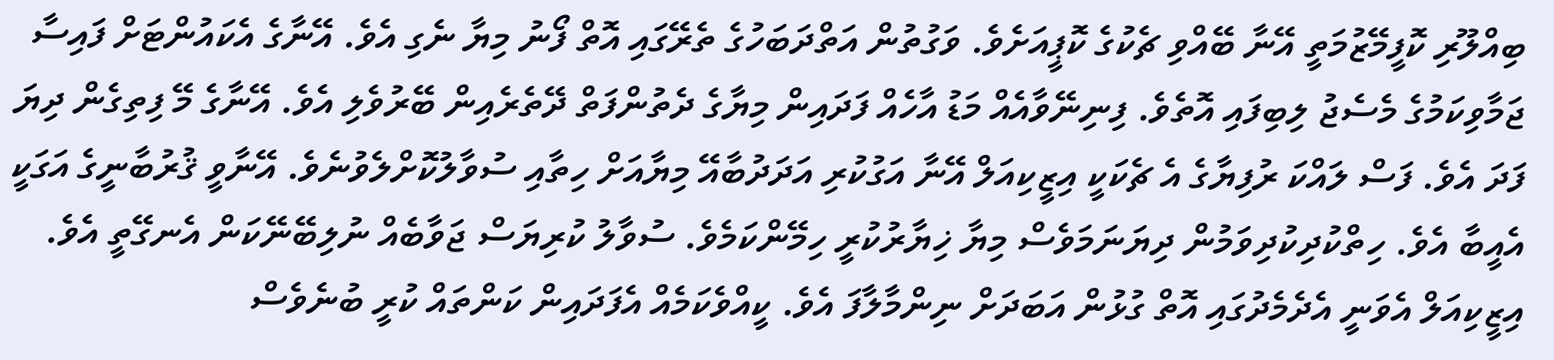ބިއްލޫރި ކޮފީމޭޒުމަތީ އޭނާ ބޭއްވި ޗެކުގެ ކޮޕީއަށެވެ. ވަގުތުން އަތްދަބަހުގެ ތެރޭގައި އޮތް ފޯނު މިޔާ ނެގި އެވެ. އޭނާގެ އެކައުންޓަށް ފައިސާ ޖަމާވިކަމުގެ މެސެޖު ލިބިފައި އޮތެވެ. ފިނިނޭވާއެއް މަޑު އާހެއް ފަދައިން މިޔާގެ ދެތުންފަތް ދޭތެރެއިން ބޭރުވެލި އެވެ. އޭނާގެ މޭ ފިތިގެން ދިޔަ ފަދަ އެވެ. ފަސް ލައްކަ ރުފިޔާގެ އެ ޗެކަކީ އިޒީކިއަލް އޭނާ އަގުކުރި އަދަދުބާއޭ މިޔާއަށް ހިތާއި ސުވާލުކޮށްލެވުނެވެ. އޭނާވީ ޤުރުބާނީގެ އަގަކީ އެއީބާ އެވެ. ހިތްކުދިކުދިވަމުން ދިޔަނަމަވެސް މިޔާ ޚިޔާރުކުރީ ހިމޭންކަމެވެ. ސުވާލު ކުރިޔަސް ޖަވާބެއް ނުލިބޭނޭކަން އެނގޭތީ އެވެ. އިޒީކިއަލް އެވަނީ އެދެމެދުގައި އޮތް ގުޅުން އަބަދަށް ނިންމާލާފަ އެވެ. ކީއްވެކަމެއް އެފަދައިން ކަންތައް ކުރީ ބުނެވެސް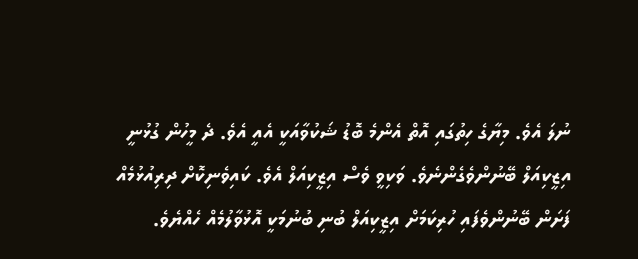ނުލަ އެވެ. މިޔާގެ ހިތުގައި އޮތް އެންމެ ބޮޑު ޝަކުވާއަކީ އެއީ އެވެ. ދެ މީހުން ގުޅުނީ އިޒީކިއަލް ބޭނުންވެގެންނެވެ. ވަކިވީ ވެސް އިޒީކިއަލް އެވެ. ކައިވެނިކޮށް ދިރިއުޅުމެއް ފަށަން ބޭނުންވެފައި ހުރިކަމަށް އިޒީކިއަލް ބުނި ބުނުމަކީ އޮޅުވާލުމެއް ހެއްޔެވެ.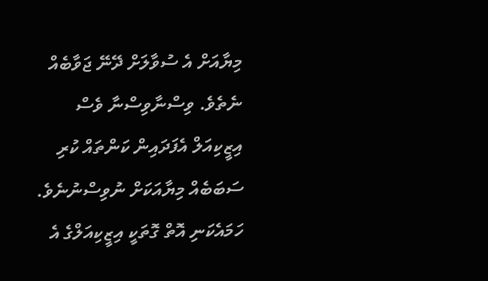މިޔާއަށް އެ ސުވާލަށް ދޭނޭ ޖަވާބެއް ނެތެވެ. ވިސްނާވިސްނާ ވެސް އިޒީކިއަލް އެފަދައިން ކަންތައް ކުރި ސަބަބެއް މިޔާއަކަށް ނުވިސްނުނެވެ. ހަމައެކަނި އޮތް ގޮތަކީ އިޒީކިއަލްގެ އެ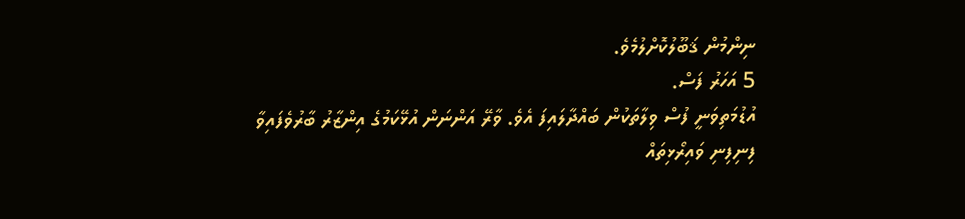ނިންމުން ޤަބޫލުކޮށްލުމެވެ.
5 އަހަރު ފަސް.
އުޑުމަތިވަނީ ފުސް ވިލާތަކުން ބައްދާލައިފަ އެވެ. ވާރޭ އަންނަން އުޅޭކަމުގެ އިންޒާރު ބާރުވެފައިވާ ފިނިފިނި ވައިރޯޅިތައް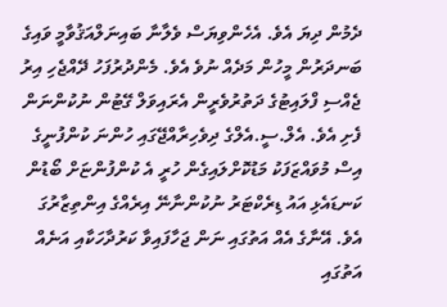ދެމުން ދިޔަ އެވެ. އެހެންވިޔަސް ވެލާނާ ބައިނަލްއަޤުވާމީ ވައިގެ ބަނދަރުން މީހުން މަދެއް ނުވެ އެވެ. މެންދުރުފަހު ދޭއްޖެހި އިރު ޖެއްސި ފްލައިޓުގެ ދަތުރުވެރީން އެރައިވަލް ގޭޓުން ނުކުންނަން ފެށި އެވެ. އެލް.ސީ.އެލްގެ ދިވެހިރާއްޖޭގައި ހުންނަ ކުންފުނީގެ އިސް މުވައްޒަފަކު މަޑުކޮށްލައިގެން ހުރީ އެ ކުންފުންޏަށް ބޯޑުން ކަނޑައެޅި އައު ޑިރެކްޓަރު ނުކުންނާނޭ އިރެއްގެ އިންތިޒާރުގަ އެވެ. އޭނާގެ އެއް އަތުގައި ނަން ޖަހާފައިވާ ކަރުދާހަކާއި އަނެއް އަތުގައި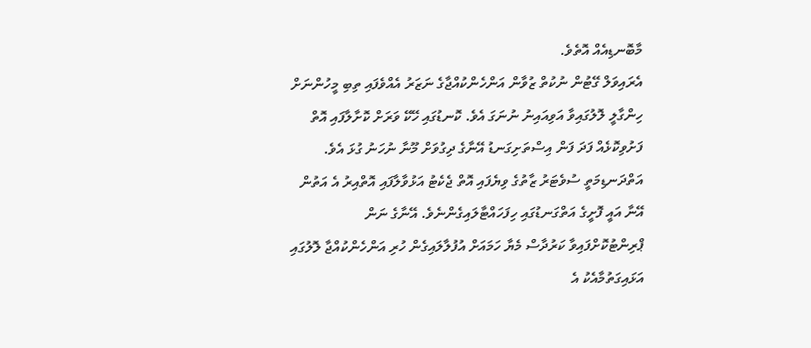މާބޮނޑިއެއް އޮތެވެ.
އެރައިވަލް ގޭޓުން ނުކުތް ޒުވާން އަންހެންކުއްޖާގެ ނަޒަރު އެއްވެފައި ތިބި މީހުންނަށް ހިންގާލީ ލޮލުގައިވާ އަވިއައިނު ނުނަގަ އެވެ. ކޮނޑުގައި ހޭކޭ ވަރަށް ކޮށާލާފައި އޮތް ފަށުވިކޮޅެއް ފަދަ ފަން އިސްތަށިގަނޑު އޭނާގެ ދިގުވަށް މޫނާ ނުހަނު ގުޅަ އެވެ. އަތްދަނޑިމަތީ ސުވެޓަރު ޒާތުގެ ވިޔެފައި އޮތް ޖެކެޓު އަޅުވާލާފައި އޮތްއިރު އެ އަތުން އޭނާ އައީ ފޮށީގެ އަތްގަނޑުގައި ހިފަހައްޓާލައިގެންނެވެ. އޭނާގެ ނަން ޕްރިންޓުކޮށްފައިވާ ކަރުދާސް މެޔާ ހަމައަށް އުފުލާލައިގެން ހުރި އަންހެންކުއްޖާ ލޮލުގައި އަޅައިގަތުމާއެކު އެ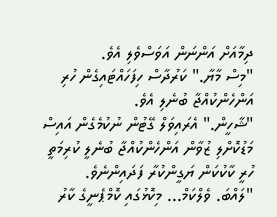ދިމާއަށް އަންނަން އަވަސްވެލި އެވެ.
"މިސް މާޔާ." ކަރުދާސް ހިފަހައްޓައިގެން ހުރި އަންހެންކުއްޖާ ބުނެލި އެވެ.
"ޝާހީން." އެރައިވަލް ގޭޓުން ނުކުމެގެން އައިސް މަޑުކޮށްލި ޒުވާން އަންހެންކުއްޖާ ބުނެލީ ކުރިމަތީ ހުރީ ކާކުކަން ޔަގީންކުރާ ފަދައިންނެވެ.
"ލައްބަ. ވެލްކަމް... މިކޮޅުގައި ކޮމްޕެނީގެ ކާރު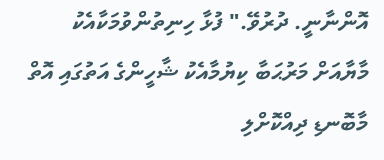އޮންނާނީ. ދުރުވޭ." ފުޅާ ހިނިތުންވުމަކާއެކު މާޔާއަށް މަރުޙަބާ ކިޔުމާއެކު ޝާހީންގެ އަތުގައި އޮތް މާބޮނޑި ދިއްކޮށްލި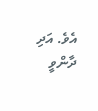އެވެ. އަދި ދާންވީ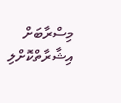މިސްރާބަށް އިޝާރާތްކޮށްލި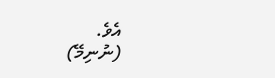އެވެ.
(ނުނިމޭ)